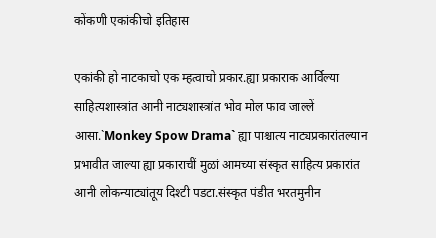कोंकणी एकांकीचो इतिहास

एकांकी हो नाटकाचो एक म्हत्वाचो प्रकार.ह्या प्रकाराक आर्विल्या साहित्यशास्त्रांत आनी नाट्यशास्त्रांत भोव मोल फाव जाल्लें आसा.`Monkey Spow Drama` ह्या पाश्चात्य नाट्यप्रकारांतल्यान प्रभावीत जाल्या ह्या प्रकाराचीं मुळां आमच्या संस्कृत साहित्य प्रकारांत आनी लोकन्याट्यांतूय दिश्टी पडटा.संस्कृत पंडीत भरतमुनीन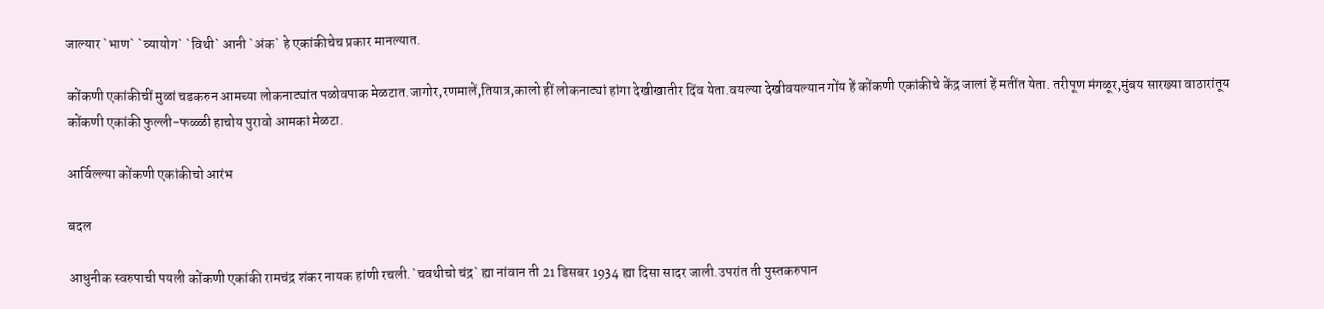जाल्यार `भाण` `व्यायोग` `विथी` आनी `अंक` हे एकांकीचेच प्रकार मानल्यात.

कोंकणी एकांकीचीं मुळां चडकरुन आमच्या लोकनाट्यांत पळोवपाक मेळटात.जागोर,रणमालें,तियात्र,कालो हीं लोकनाट्यां हांगा देखीखातीर दिंव येता.वयल्या देखीवयल्यान गोंय हें कोंकणी एकांकीचे केंद्र जालां हें मतींत येता. तरीपूण मंगळूर,मुंबय सारख्या वाठारांतूय कोंकणी एकांकी फुल्ली-फळ्ळी हाचोय पुरावो आमकां मेळटा.

आर्विल्ल्या कोंकणी एकांकीचो आरंभ

बदल

आधुनीक स्वरुपाची पयली कोंकणी एकांकी रामचंद्र शंकर नायक हांणी रचली.`चवथीचो चंद्र` ह्या नांवान ती 21 डिसबर 1934 ह्या दिसा सादर जाली.उपरांत ती पुस्तकरुपान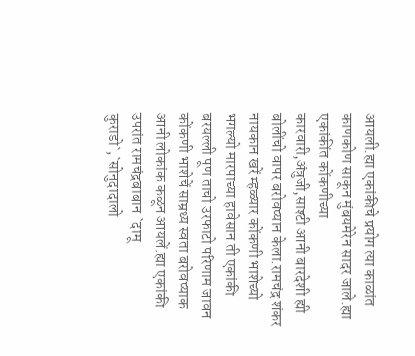आयली.ह्या एकांकीचे प्रयोग त्या काळांत काणकोण साकून मुंबयमेरेन सादर जाले.ह्या एकांकींत कोंकणीच्या कारवारी,अंत्रुजी,साश्टी आनी बारदेशी ह्यी बोलींचो वापर बरोवप्यान केला.रामचंद्र शंकर नायकान खरें म्हळ्यार कोंकणी भाशेच्यो भगल्यो मारपाच्या हावेसान ती एकांकी बरयल्ली पूण ताचो उरफाटो परिणाम जावन कोंकणी भाशेचें साम्रथ्य स्वता बरोवप्याक आनी लोकांक कळून आयलें.ह्या एकांकी उपरांत रामचंद्रबाबान `दामू कुराडो`,`सोनुदादालो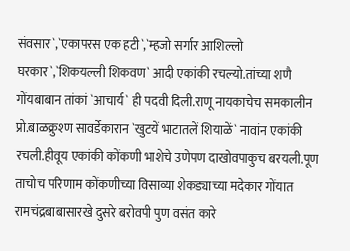संवसार`,`एकापरस एक हटी`,`म्हजो सर्गार आशिल्लो घरकार`,`शिकयल्ली शिकवण` आदी एकांकी रचल्यो.तांच्या शणै गोंयबाबान तांकां `आचार्य` ही पदवी दिली.राणू नायकाचेच समकालीन प्रो.बाळक्रुश्ण सावर्डेकारान `खुटयें भाटातलें शियाळें` नावांन एकांकी रचली.हीवूय एकांकी कोंकणी भाशेचे उणेपण दाखोवपाकुच बरयली.पूण ताचोच परिणाम कोंकणीच्या विसाव्या शेकड्याच्या मदेकार गोंयात रामचंद्रबाबासारखे दुसरे बरोवपी पुण वसंत कारे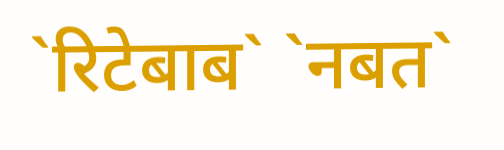`रिटेबाब` `नबत`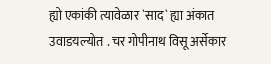ह्यो एकांकी त्यावेळार `साद` ह्या अंकात उवाडयल्योत . चर गोपीनाथ विसू अर्सेकार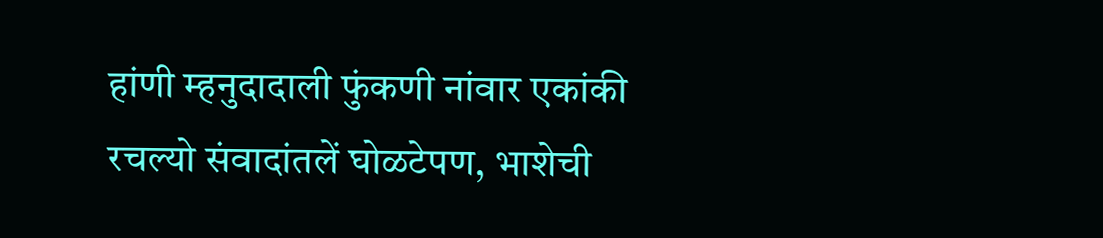हांणी म्हनुदादाली फुंकणी नांवार एकांकी रचल्यो संवादांतलें घोळटेपण, भाशेची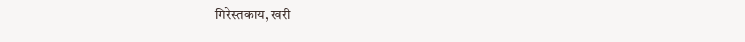गिरेस्तकाय, खरी